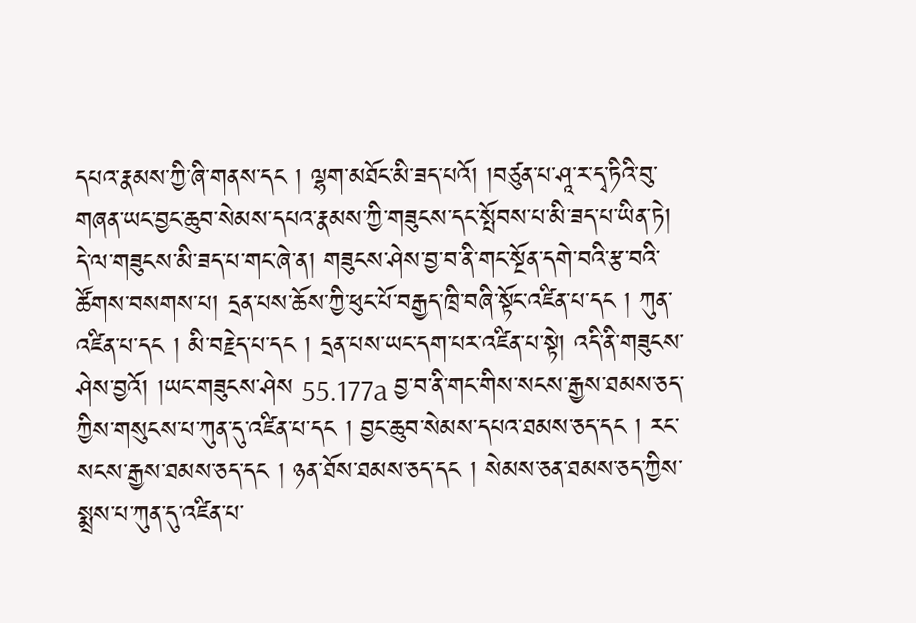དཔའ་རྣམས་ཀྱི་ཞི་གནས་དང ། ལྷག་མཐོང་མི་ཟད་པའོ། །བཙུན་པ་ཤཱ་ར་དྭ་ཏིའི་བུ་གཞན་ཡང་བྱང་ཆུབ་སེམས་དཔའ་རྣམས་ཀྱི་གཟུངས་དང་སྤོབས་པ་མི་ཟད་པ་ཡིན་ཏེ། དེ་ལ་གཟུངས་མི་ཟད་པ་གང་ཞེ་ན། གཟུངས་ཤེས་བྱ་བ་ནི་གང་སྔོན་དགེ་བའི་རྩ་བའི་ཚོགས་བསགས་པ། དྲན་པས་ཆོས་ཀྱི་ཕུང་པོ་བརྒྱད་ཁྲི་བཞི་སྟོང་འཛིན་པ་དང ། ཀུན་འཛིན་པ་དང ། མི་བརྗེད་པ་དང ། དྲན་པས་ཡང་དག་པར་འཛིན་པ་སྟེ། འདི་ནི་གཟུངས་ཤེས་བྱའོ། །ཡང་གཟུངས་ཤེས 55.177a བྱ་བ་ནི་གང་གིས་སངས་རྒྱས་ཐམས་ཅད་ཀྱིས་གསུངས་པ་ཀུན་དུ་འཛིན་པ་དང ། བྱང་ཆུབ་སེམས་དཔའ་ཐམས་ཅད་དང ། རང་སངས་རྒྱས་ཐམས་ཅད་དང ། ཉན་ཐོས་ཐམས་ཅད་དང ། སེམས་ཅན་ཐམས་ཅད་ཀྱིས་སྨྲས་པ་ཀུན་དུ་འཛིན་པ་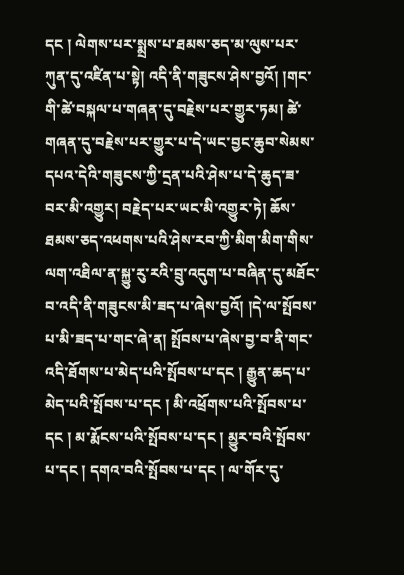དང ། ལེགས་པར་སྨྲས་པ་ཐམས་ཅད་མ་ལུས་པར་ཀུན་དུ་འཛིན་པ་སྟེ། འདི་ནི་གཟུངས་ཤེས་བྱའོ། །གང་གི་ཚེ་བསྐལ་པ་གཞན་དུ་བརྗེས་པར་གྱུར་ཏམ། ཚེ་གཞན་དུ་བརྗེས་པར་གྱུར་པ་དེ་ཡང་བྱང་ཆུབ་སེམས་དཔའ་དེའི་གཟུངས་ཀྱི་དྲན་པའི་ཤེས་པ་དེ་ཆུད་ཟ་བར་མི་འགྱུར། བརྗེད་པར་ཡང་མི་འགྱུར་ཏེ། ཆོས་ཐམས་ཅད་འཕགས་པའི་ཤེས་རབ་ཀྱི་མིག་མིག་གིས་ལག་འཐིལ་ན་སྐྱུ་རུ་རའི་བྲུ་འདུག་པ་བཞིན་དུ་མཐོང་བ་འདི་ནི་གཟུངས་མི་ཟད་པ་ཞེས་བྱའོ། །དེ་ལ་སྤོབས་པ་མི་ཟད་པ་གང་ཞེ་ན། སྤོབས་པ་ཞེས་བྱ་བ་ནི་གང་འདི་ཐོགས་པ་མེད་པའི་སྤོབས་པ་དང ། རྒྱུན་ཆད་པ་མེད་པའི་སྤོབས་པ་དང ། མི་འཕྲོགས་པའི་སྤོབས་པ་དང ། མ་རྨོངས་པའི་སྤོབས་པ་དང ། མྱུར་བའི་སྤོབས་པ་དང ། དགའ་བའི་སྤོབས་པ་དང ། ལ་གོར་དུ་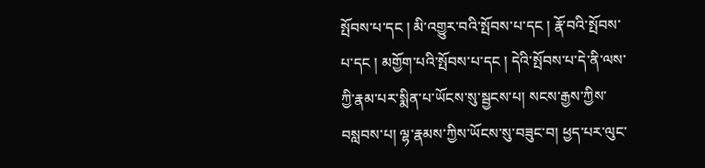སྤོབས་པ་དང ། མི་འགྱུར་བའི་སྤོབས་པ་དང ། རྣོ་བའི་སྤོབས་པ་དང ། མགྱོག་པའི་སྤོབས་པ་དང ། དེའི་སྤོབས་པ་དེ་ནི་ལས་ཀྱི་རྣམ་པར་སྨིན་པ་ཡོངས་སུ་སྦྱངས་པ། སངས་རྒྱས་ཀྱིས་བསླབས་པ། ལྷ་རྣམས་ཀྱིས་ཡོངས་སུ་བཟུང་བ། ཕྱད་པར་ལུང་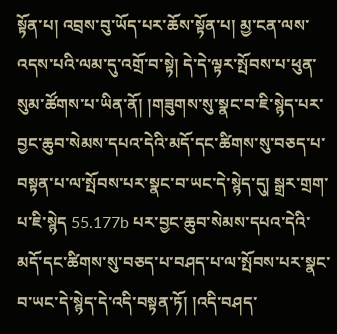སྟོན་པ། འབྲས་བུ་ཡོད་པར་ཆོས་སྟོན་པ། མྱ་ངན་ལས་འདས་པའི་ལམ་དུ་འགྲོ་བ་སྟེ། དེ་དེ་ལྟར་སྤོབས་པ་ཕུན་སུམ་ཚོགས་པ་ཡིན་ནོ། །གཟུགས་སུ་སྣང་བ་ཇི་སྙེད་པར་བྱང་ཆུབ་སེམས་དཔའ་དེའི་མདོ་དང་ཚིགས་སུ་བཅད་པ་བསྟན་པ་ལ་སྤོབས་པར་སྣང་བ་ཡང་དེ་སྙེད་དུ། སྒྲར་གྲག་པ་ཇི་སྙེད 55.177b པར་བྱང་ཆུབ་སེམས་དཔའ་དེའི་མདོ་དང་ཚིགས་སུ་བཅད་པ་བཤད་པ་ལ་སྤོབས་པར་སྣང་བ་ཡང་དེ་སྙེད་དེ་འདི་བསྟན་ཏོ། །འདི་བཤད་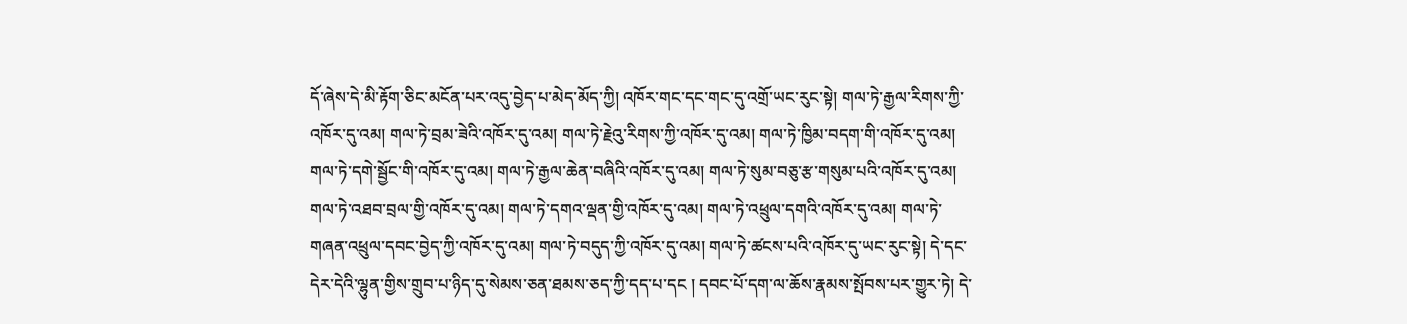དོ་ཞེས་དེ་མི་རྟོག་ཅིང་མངོན་པར་འདུ་བྱེད་པ་མེད་མོད་ཀྱི། འཁོར་གང་དང་གང་དུ་འགྲོ་ཡང་རུང་སྟེ། གལ་ཏེ་རྒྱལ་རིགས་ཀྱི་འཁོར་དུ་འམ། གལ་ཏེ་བྲམ་ཟེའི་འཁོར་དུ་འམ། གལ་ཏེ་རྗེའུ་རིགས་ཀྱི་འཁོར་དུ་འམ། གལ་ཏེ་ཁྱིམ་བདག་གི་འཁོར་དུ་འམ། གལ་ཏེ་དགེ་སྦྱོང་གི་འཁོར་དུ་འམ། གལ་ཏེ་རྒྱལ་ཆེན་བཞིའི་འཁོར་དུ་འམ། གལ་ཏེ་སུམ་བཅུ་རྩ་གསུམ་པའི་འཁོར་དུ་འམ། གལ་ཏེ་འཐབ་བྲལ་གྱི་འཁོར་དུ་འམ། གལ་ཏེ་དགའ་ལྡན་གྱི་འཁོར་དུ་འམ། གལ་ཏེ་འཕྲུལ་དགའི་འཁོར་དུ་འམ། གལ་ཏེ་གཞན་འཕྲུལ་དབང་བྱེད་ཀྱི་འཁོར་དུ་འམ། གལ་ཏེ་བདུད་ཀྱི་འཁོར་དུ་འམ། གལ་ཏེ་ཚངས་པའི་འཁོར་དུ་ཡང་རུང་སྟེ། དེ་དང་དེར་དེའི་ལྷུན་གྱིས་གྲུབ་པ་ཉིད་དུ་སེམས་ཅན་ཐམས་ཅད་ཀྱི་དད་པ་དང ། དབང་པོ་དག་ལ་ཆོས་རྣམས་སྤོབས་པར་གྱུར་ཏེ། དེ་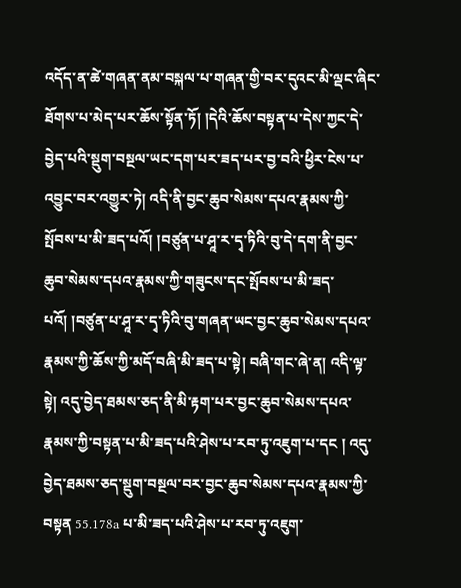འདོད་ན་ཚེ་གཞན་ནམ་བསྐལ་པ་གཞན་གྱི་བར་དུའང་མི་ལྡང་ཞིང་ཐོགས་པ་མེད་པར་ཆོས་སྟོན་ཏོ། །དེའི་ཆོས་བསྟན་པ་དེས་ཀྱང་དེ་བྱེད་པའི་སྡུག་བསྔལ་ཡང་དག་པར་ཟད་པར་བྱ་བའི་ཕྱིར་ངེས་པ་འབྱུང་བར་འགྱུར་ཏེ། འདི་ནི་བྱང་ཆུབ་སེམས་དཔའ་རྣམས་ཀྱི་སྤོབས་པ་མི་ཟད་པའོ། །བཙུན་པ་ཤཱ་ར་དྭ་ཏིའི་བུ་དེ་དག་ནི་བྱང་ཆུབ་སེམས་དཔའ་རྣམས་ཀྱི་གཟུངས་དང་སྤོབས་པ་མི་ཟད་པའོ། །བཙུན་པ་ཤཱ་ར་དྭ་ཏིའི་བུ་གཞན་ཡང་བྱང་ཆུབ་སེམས་དཔའ་རྣམས་ཀྱི་ཆོས་ཀྱི་མདོ་བཞི་མི་ཟད་པ་སྟེ། བཞི་གང་ཞེ་ན། འདི་ལྟ་སྟེ། འདུ་བྱེད་ཐམས་ཅད་ནི་མི་རྟག་པར་བྱང་ཆུབ་སེམས་དཔའ་རྣམས་ཀྱི་བསྟན་པ་མི་ཟད་པའི་ཤེས་པ་རབ་ཏུ་འཇུག་པ་དང ། འདུ་བྱེད་ཐམས་ཅད་སྡུག་བསྔལ་བར་བྱང་ཆུབ་སེམས་དཔའ་རྣམས་ཀྱི་བསྟན 55.178a པ་མི་ཟད་པའི་ཤེས་པ་རབ་ཏུ་འཇུག་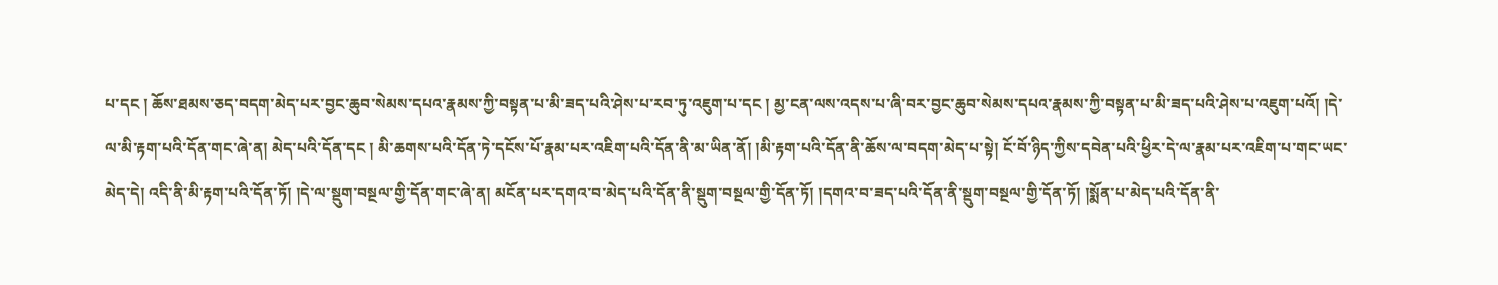པ་དང ། ཆོས་ཐམས་ཅད་བདག་མེད་པར་བྱང་ཆུབ་སེམས་དཔའ་རྣམས་ཀྱི་བསྟན་པ་མི་ཟད་པའི་ཤེས་པ་རབ་ཏུ་འཇུག་པ་དང ། མྱ་ངན་ལས་འདས་པ་ཞི་བར་བྱང་ཆུབ་སེམས་དཔའ་རྣམས་ཀྱི་བསྟན་པ་མི་ཟད་པའི་ཤེས་པ་འཇུག་པའོ། །དེ་ལ་མི་རྟག་པའི་དོན་གང་ཞེ་ན། མེད་པའི་དོན་དང ། མི་ཆགས་པའི་དོན་ཏེ་དངོས་པོ་རྣམ་པར་འཇིག་པའི་དོན་ནི་མ་ཡིན་ནོ། །མི་རྟག་པའི་དོན་ནི་ཆོས་ལ་བདག་མེད་པ་སྟེ། ངོ་བོ་ཉིད་ཀྱིས་དབེན་པའི་ཕྱིར་དེ་ལ་རྣམ་པར་འཇིག་པ་གང་ཡང་མེད་དེ། འདི་ནི་མི་རྟག་པའི་དོན་ཏོ། །དེ་ལ་སྡུག་བསྔལ་གྱི་དོན་གང་ཞེ་ན། མངོན་པར་དགའ་བ་མེད་པའི་དོན་ནི་སྡུག་བསྔལ་གྱི་དོན་ཏོ། །དགའ་བ་ཟད་པའི་དོན་ནི་སྡུག་བསྔལ་གྱི་དོན་ཏོ། །སྨོན་པ་མེད་པའི་དོན་ནི་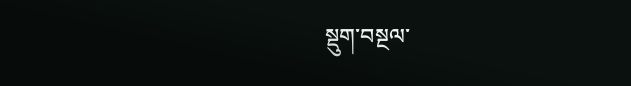སྡུག་བསྔལ་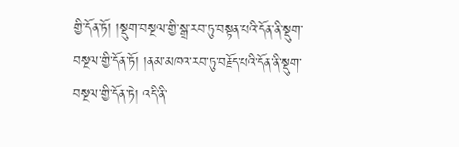གྱི་དོན་ཏོ། །སྡུག་བསྔལ་གྱི་སྒྲ་རབ་ཏུ་བསྟན་པའི་དོན་ནི་སྡུག་བསྔལ་གྱི་དོན་ཏོ། །ནམ་མཁའ་རབ་ཏུ་བརྗོད་པའི་དོན་ནི་སྡུག་བསྔལ་གྱི་དོན་ཏེ། འདི་ནི་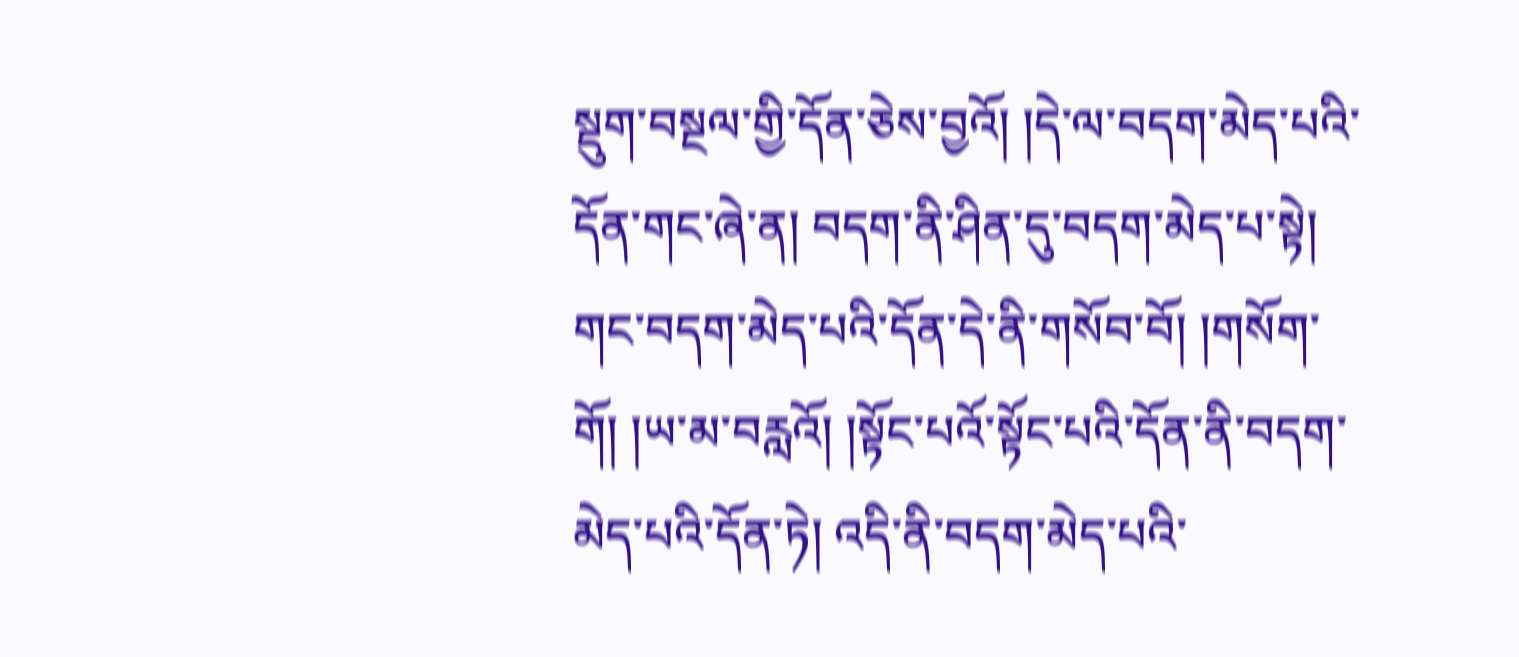སྡུག་བསྔལ་གྱི་དོན་ཅེས་བྱའོ། །དེ་ལ་བདག་མེད་པའི་དོན་གང་ཞེ་ན། བདག་ནི་ཤིན་དུ་བདག་མེད་པ་སྟེ། གང་བདག་མེད་པའི་དོན་དེ་ནི་གསོབ་བོ། །གསོག་གོ། །ཡ་མ་བརླའོ། །སྟོང་པའོ་སྟོང་པའི་དོན་ནི་བདག་མེད་པའི་དོན་ཏེ། འདི་ནི་བདག་མེད་པའི་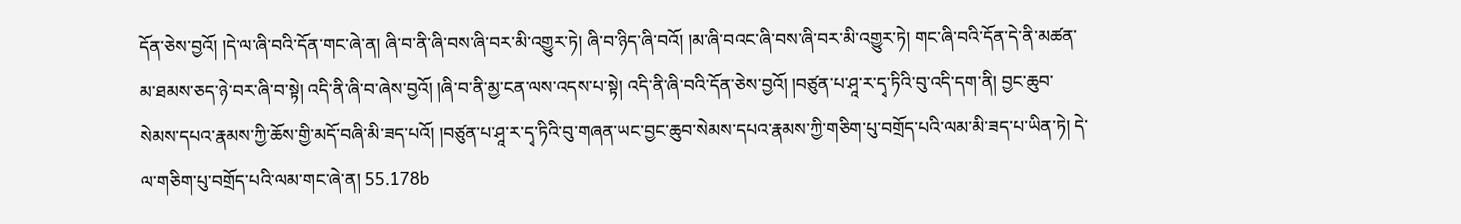དོན་ཅེས་བྱའོ། །དེ་ལ་ཞི་བའི་དོན་གང་ཞེ་ན། ཞི་བ་ནི་ཞི་བས་ཞི་བར་མི་འགྱུར་ཏེ། ཞི་བ་ཉིད་ཞི་བའོ། །མ་ཞི་བའང་ཞི་བས་ཞི་བར་མི་འགྱུར་ཏེ། གང་ཞི་བའི་དོན་དེ་ནི་མཚན་མ་ཐམས་ཅད་ཉེ་བར་ཞི་བ་སྟེ། འདི་ནི་ཞི་བ་ཞེས་བྱའོ། །ཞི་བ་ནི་མྱ་ངན་ལས་འདས་པ་སྟེ། འདི་ནི་ཞི་བའི་དོན་ཅེས་བྱའོ། །བཙུན་པ་ཤཱ་ར་དྭ་ཏིའི་བུ་འདི་དག་ནི། བྱང་ཆུབ་སེམས་དཔའ་རྣམས་ཀྱི་ཆོས་གྱི་མདོ་བཞི་མི་ཟད་པའོ། །བཙུན་པ་ཤཱ་ར་དྭ་ཏིའི་བུ་གཞན་ཡང་བྱང་ཆུབ་སེམས་དཔའ་རྣམས་ཀྱི་གཅིག་པུ་བགྲོད་པའི་ལམ་མི་ཟད་པ་ཡིན་ཏེ། དེ་ལ་གཅིག་པུ་བགྲོད་པའི་ལམ་གང་ཞེ་ན། 55.178b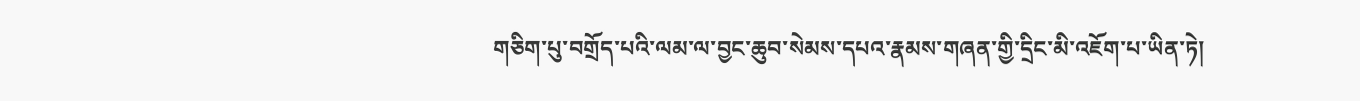གཅིག་པུ་བགྲོད་པའི་ལམ་ལ་བྱང་ཆུབ་སེམས་དཔའ་རྣམས་གཞན་གྱི་དྲིང་མི་འཇོག་པ་ཡིན་ཏེ།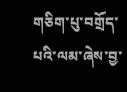གཅིག་པུ་བགྲོད་པའི་ལམ་ཞེས་བྱ་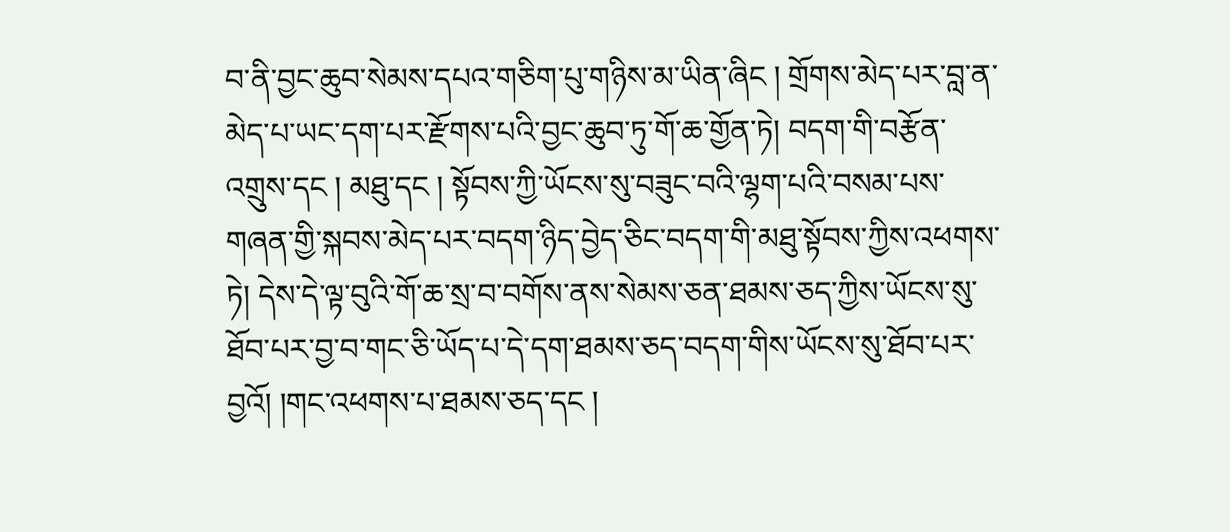བ་ནི་བྱང་ཆུབ་སེམས་དཔའ་གཅིག་པུ་གཉིས་མ་ཡིན་ཞིང ། གྲོགས་མེད་པར་བླ་ན་མེད་པ་ཡང་དག་པར་རྫོགས་པའི་བྱང་ཆུབ་ཏུ་གོ་ཆ་གྱོན་ཏེ། བདག་གི་བརྩོན་འགྲུས་དང ། མཐུ་དང ། སྟོབས་ཀྱི་ཡོངས་སུ་བཟུང་བའི་ལྷག་པའི་བསམ་པས་གཞན་གྱི་སྐབས་མེད་པར་བདག་ཉིད་བྱེད་ཅིང་བདག་གི་མཐུ་སྟོབས་ཀྱིས་འཕགས་ཏེ། དེས་དེ་ལྟ་བུའི་གོ་ཆ་སྲ་བ་བགོས་ནས་སེམས་ཅན་ཐམས་ཅད་ཀྱིས་ཡོངས་སུ་ཐོབ་པར་བྱ་བ་གང་ཅི་ཡོད་པ་དེ་དག་ཐམས་ཅད་བདག་གིས་ཡོངས་སུ་ཐོབ་པར་བྱའོ། །གང་འཕགས་པ་ཐམས་ཅད་དང །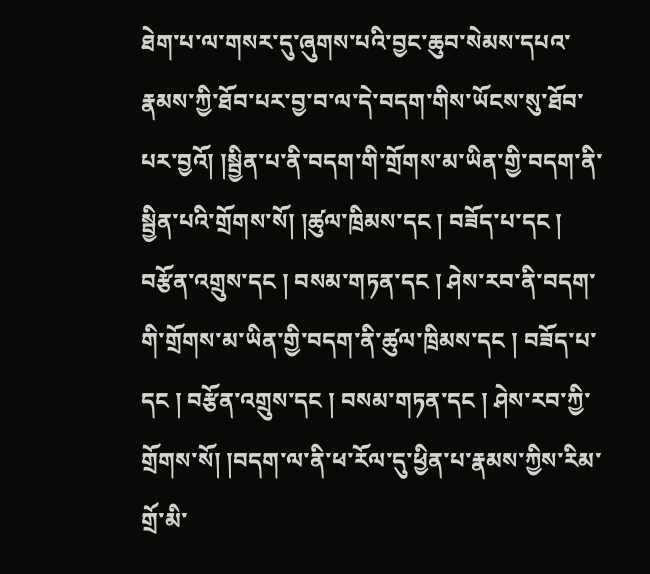ཐེག་པ་ལ་གསར་དུ་ཞུགས་པའི་བྱང་ཆུབ་སེམས་དཔའ་རྣམས་ཀྱི་ཐོབ་པར་བྱ་བ་ལ་དེ་བདག་གིས་ཡོངས་སུ་ཐོབ་པར་བྱའོ། །སྦྱིན་པ་ནི་བདག་གི་གྲོགས་མ་ཡིན་གྱི་བདག་ནི་སྦྱིན་པའི་གྲོགས་སོ། །ཚུལ་ཁྲིམས་དང ། བཟོད་པ་དང ། བརྩོན་འགྲུས་དང ། བསམ་གཏན་དང ། ཤེས་རབ་ནི་བདག་གི་གྲོགས་མ་ཡིན་གྱི་བདག་ནི་ཚུལ་ཁྲིམས་དང ། བཟོད་པ་དང ། བརྩོན་འགྲུས་དང ། བསམ་གཏན་དང ། ཤེས་རབ་ཀྱི་གྲོགས་སོ། །བདག་ལ་ནི་ཕ་རོལ་དུ་ཕྱིན་པ་རྣམས་ཀྱིས་རིམ་གྲོ་མི་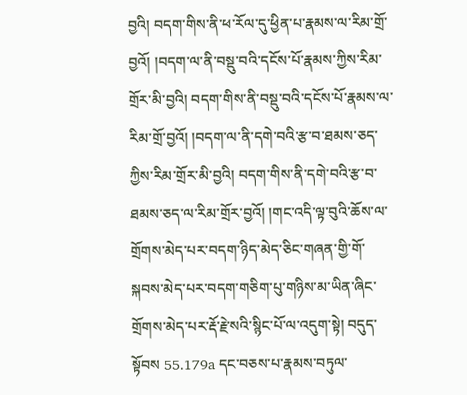བྱའི། བདག་གིས་ནི་ཕ་རོལ་དུ་ཕྱིན་པ་རྣམས་ལ་རིམ་གྲོ་བྱའོ། །བདག་ལ་ནི་བསྡུ་བའི་དངོས་པོ་རྣམས་ཀྱིས་རིམ་གྲོར་མི་བྱའི། བདག་གིས་ནི་བསྡུ་བའི་དངོས་པོ་རྣམས་ལ་རིམ་གྲོ་བྱའོ། །བདག་ལ་ནི་དགེ་བའི་རྩ་བ་ཐམས་ཅད་ཀྱིས་རིམ་གྲོར་མི་བྱའི། བདག་གིས་ནི་དགེ་བའི་རྩ་བ་ཐམས་ཅད་ལ་རིམ་གྲོར་བྱའོ། །གང་འདི་ལྟ་བུའི་ཆོས་ལ་གྲོགས་མེད་པར་བདག་ཉིད་མེད་ཅིང་གཞན་གྱི་གོ་སྐབས་མེད་པར་བདག་གཅིག་པུ་གཉིས་མ་ཡིན་ཞིང་གྲོགས་མེད་པར་རྡོ་རྗེ་སའི་སྙིང་པོ་ལ་འདུག་སྟེ། བདུད་སྟོབས 55.179a དང་བཅས་པ་རྣམས་བཏུལ་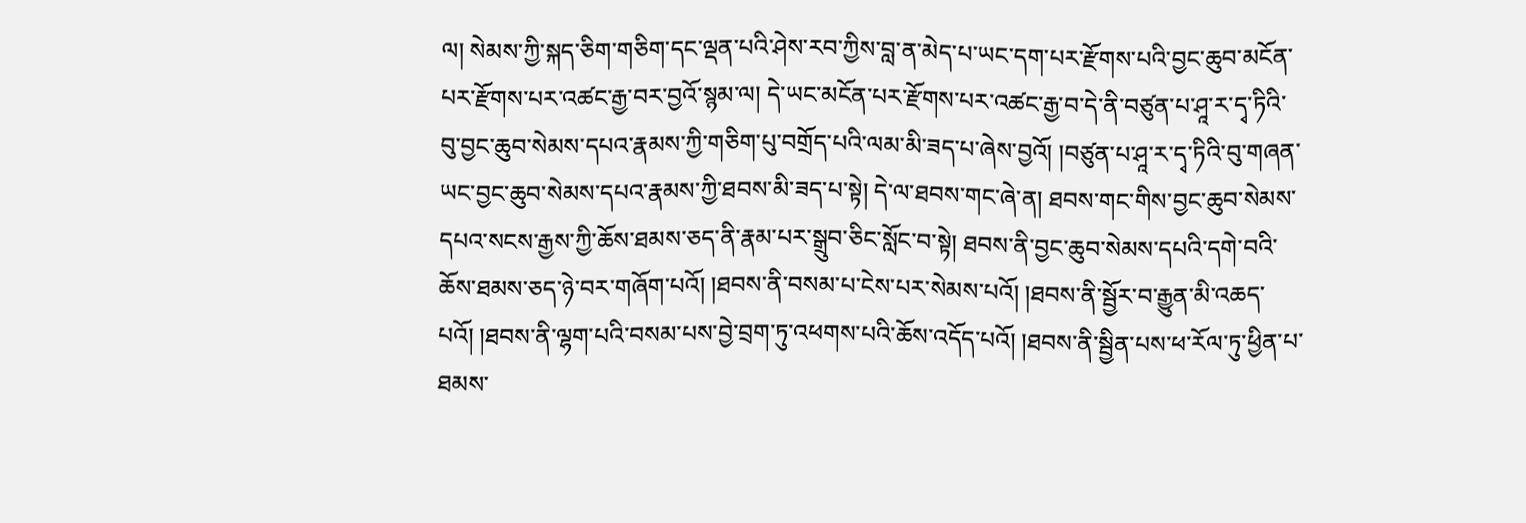ལ། སེམས་ཀྱི་སྐད་ཅིག་གཅིག་དང་ལྡན་པའི་ཤེས་རབ་ཀྱིས་བླ་ན་མེད་པ་ཡང་དག་པར་རྫོགས་པའི་བྱང་ཆུབ་མངོན་པར་རྫོགས་པར་འཚང་རྒྱ་བར་བྱའོ་སྙམ་ལ། དེ་ཡང་མངོན་པར་རྫོགས་པར་འཚང་རྒྱ་བ་དེ་ནི་བཙུན་པ་ཤཱ་ར་དྭ་ཏིའི་བུ་བྱང་ཆུབ་སེམས་དཔའ་རྣམས་ཀྱི་གཅིག་པུ་བགྲོད་པའི་ལམ་མི་ཟད་པ་ཞེས་བྱའོ། །བཙུན་པ་ཤཱ་ར་དྭ་ཏིའི་བུ་གཞན་ཡང་བྱང་ཆུབ་སེམས་དཔའ་རྣམས་ཀྱི་ཐབས་མི་ཟད་པ་སྟེ། དེ་ལ་ཐབས་གང་ཞེ་ན། ཐབས་གང་གིས་བྱང་ཆུབ་སེམས་དཔའ་སངས་རྒྱས་ཀྱི་ཆོས་ཐམས་ཅད་ནི་རྣམ་པར་སྒྲུབ་ཅིང་སློང་བ་སྟེ། ཐབས་ནི་བྱང་ཆུབ་སེམས་དཔའི་དགེ་བའི་ཆོས་ཐམས་ཅད་ཉེ་བར་གཞོག་པའོ། །ཐབས་ནི་བསམ་པ་ངེས་པར་སེམས་པའོ། །ཐབས་ནི་སྦྱོར་བ་རྒྱུན་མི་འཆད་པའོ། །ཐབས་ནི་ལྷག་པའི་བསམ་པས་བྱེ་བྲག་ཏུ་འཕགས་པའི་ཆོས་འདོད་པའོ། །ཐབས་ནི་སྦྱིན་པས་ཕ་རོལ་ཏུ་ཕྱིན་པ་ཐམས་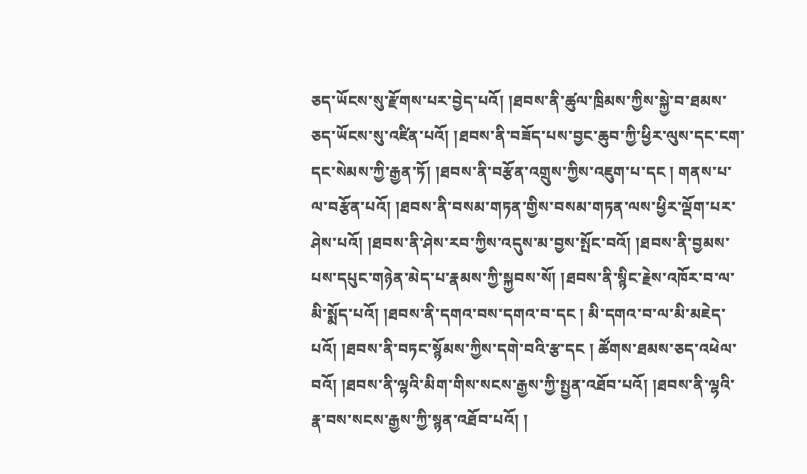ཅད་ཡོངས་སུ་རྫོགས་པར་བྱེད་པའོ། །ཐབས་ནི་ཚུལ་ཁྲིམས་ཀྱིས་སྐྱེ་བ་ཐམས་ཅད་ཡོངས་སུ་འཛིན་པའོ། །ཐབས་ནི་བཟོད་པས་བྱང་ཆུབ་ཀྱི་ཕྱིར་ལུས་དང་ངག་དང་སེམས་ཀྱི་རྒྱན་ཏོ། །ཐབས་ནི་བརྩོན་འགྲུས་ཀྱིས་འཇུག་པ་དང ། གནས་པ་ལ་བརྩོན་པའོ། །ཐབས་ནི་བསམ་གཏན་གྱིས་བསམ་གཏན་ལས་ཕྱིར་ལྡོག་པར་ཤེས་པའོ། །ཐབས་ནི་ཤེས་རབ་ཀྱིས་འདུས་མ་བྱས་སྤོང་བའོ། །ཐབས་ནི་བྱམས་པས་དཔུང་གཉེན་མེད་པ་རྣམས་ཀྱི་སྐྱབས་སོ། །ཐབས་ནི་སྙིང་རྗེས་འཁོར་བ་ལ་མི་སྨོད་པའོ། །ཐབས་ནི་དགའ་བས་དགའ་བ་དང ། མི་དགའ་བ་ལ་མི་མཇེད་པའོ། །ཐབས་ནི་བཏང་སྙོམས་ཀྱིས་དགེ་བའི་རྩ་དང ། ཚོགས་ཐམས་ཅད་འཕེལ་བའོ། །ཐབས་ནི་ལྷའི་མིག་གིས་སངས་རྒྱས་ཀྱི་སྤྱན་འཐོབ་པའོ། །ཐབས་ནི་ལྷའི་རྣ་བས་སངས་རྒྱས་ཀྱི་སྙན་འཐོབ་པའོ། །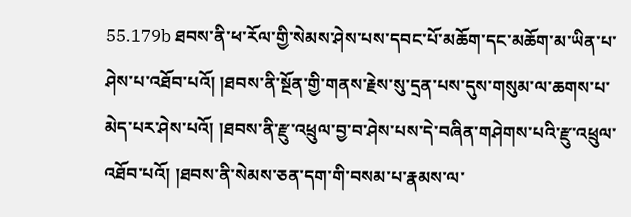55.179b ཐབས་ནི་ཕ་རོལ་གྱི་སེམས་ཤེས་པས་དབང་པོ་མཆོག་དང་མཆོག་མ་ཡིན་པ་ཤེས་པ་འཐོབ་པའོ། །ཐབས་ནི་སྔོན་གྱི་གནས་རྗེས་སུ་དྲན་པས་དུས་གསུམ་ལ་ཆགས་པ་མེད་པར་ཤེས་པའོ། །ཐབས་ནི་རྫུ་འཕྲུལ་བྱ་བ་ཤེས་པས་དེ་བཞིན་གཤེགས་པའི་རྫུ་འཕྲུལ་འཐོབ་པའོ། །ཐབས་ནི་སེམས་ཅན་དག་གི་བསམ་པ་རྣམས་ལ་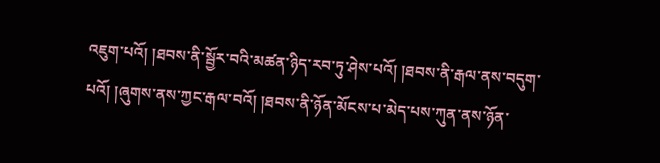འཇུག་པའོ། །ཐབས་ནི་སྦྱོར་བའི་མཚན་ཉིད་རབ་ཏུ་ཤེས་པའོ། །ཐབས་ནི་རྒལ་ནས་བདུག་པའོ། །ཞུགས་ནས་ཀྱང་རྒལ་བའོ། །ཐབས་ནི་ཉོན་མོངས་པ་མེད་པས་ཀུན་ནས་ཉོན་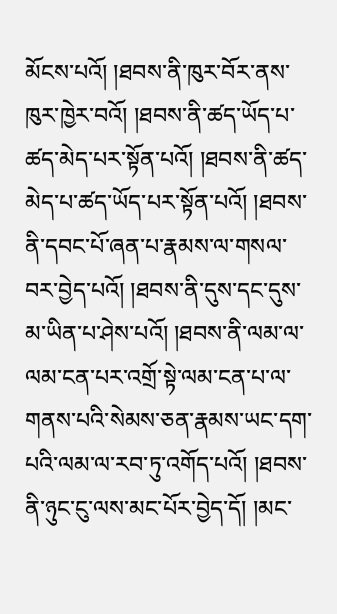མོངས་པའོ། །ཐབས་ནི་ཁུར་བོར་ནས་ཁུར་ཁྱེར་བའོ། །ཐབས་ནི་ཚད་ཡོད་པ་ཚད་མེད་པར་སྟོན་པའོ། །ཐབས་ནི་ཚད་མེད་པ་ཚད་ཡོད་པར་སྟོན་པའོ། །ཐབས་ནི་དབང་པོ་ཞན་པ་རྣམས་ལ་གསལ་བར་བྱེད་པའོ། །ཐབས་ནི་དུས་དང་དུས་མ་ཡིན་པ་ཤེས་པའོ། །ཐབས་ནི་ལམ་ལ་ལམ་ངན་པར་འགྲོ་སྟེ་ལམ་ངན་པ་ལ་གནས་པའི་སེམས་ཅན་རྣམས་ཡང་དག་པའི་ལམ་ལ་རབ་ཏུ་འགོད་པའོ། །ཐབས་ནི་ཉུང་ངུ་ལས་མང་པོར་བྱེད་དོ། །མང་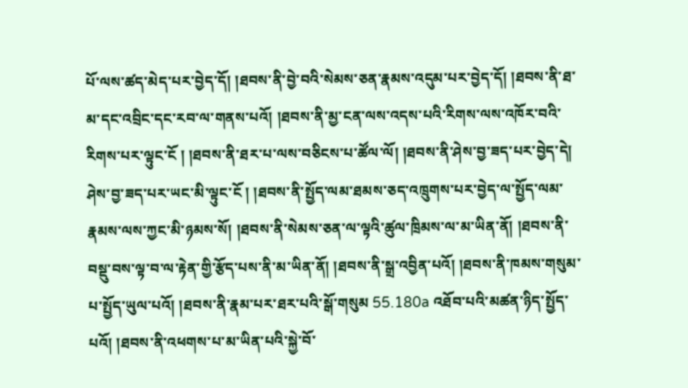པོ་ལས་ཚད་མེད་པར་བྱེད་དོ། །ཐབས་ནི་བྱེ་བའི་སེམས་ཅན་རྣམས་འདུམ་པར་བྱེད་དོ། །ཐབས་ནི་ཐ་མ་དང་འབྲིང་དང་རབ་ལ་གནས་པའོ། །ཐབས་ནི་མྱ་ངན་ལས་འདས་པའི་རིགས་ལས་འཁོར་བའི་རིགས་པར་ལྟུང་ངོ ། །ཐབས་ནི་ཐར་པ་ལས་བཅིངས་པ་ཚོལ་ལོ། །ཐབས་ནི་ཤེས་བྱ་ཟད་པར་བྱེད་དེ། ཤེས་བྱ་ཟད་པར་ཡང་མི་ལྟུང་ངོ ། །ཐབས་ནི་སྤྱོད་ལམ་ཐམས་ཅད་འཁྲུགས་པར་བྱེད་ལ་སྤྱོད་ལམ་རྣམས་ལས་ཀྱང་མི་ཉམས་སོ། །ཐབས་ནི་སེམས་ཅན་ལ་ལྟའི་ཚུལ་ཁྲིམས་ལ་མ་ཡིན་ནོ། །ཐབས་ནི་བསྡུ་བས་ལྟ་བ་ལ་རྟེན་གྱི་རྩོད་པས་ནི་མ་ཡིན་ནོ། །ཐབས་ནི་སྒྲ་འབྱིན་པའོ། །ཐབས་ནི་ཁམས་གསུམ་པ་སྤྱོད་ཡུལ་པའོ། །ཐབས་ནི་རྣམ་པར་ཐར་པའི་སྒོ་གསུམ 55.180a འཐོབ་པའི་མཚན་ཉིད་སྤྱོད་པའོ། །ཐབས་ནི་འཕགས་པ་མ་ཡིན་པའི་སྐྱེ་བོ་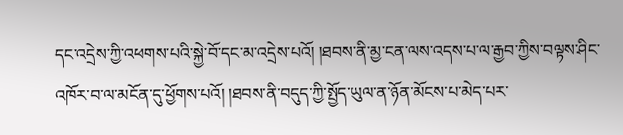དང་འདྲེས་ཀྱི་འཕགས་པའི་སྐྱེ་བོ་དང་མ་འདྲེས་པའོ། །ཐབས་ནི་མྱ་ངན་ལས་འདས་པ་ལ་རྒྱབ་ཀྱིས་བལྟས་ཤིང་འཁོར་བ་ལ་མངོན་དུ་ཕྱོགས་པའོ། །ཐབས་ནི་བདུད་ཀྱི་སྤྱོད་ཡུལ་ན་ཉོན་མོངས་པ་མེད་པར་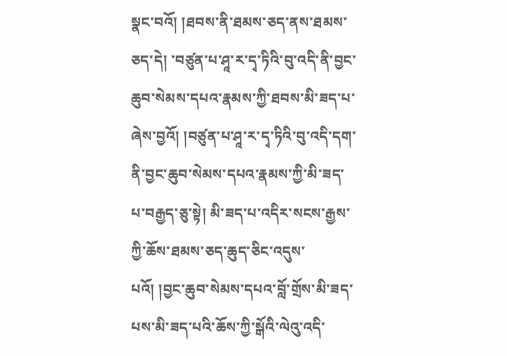སྣང་བའོ། །ཐབས་ནི་ཐམས་ཅད་ནས་ཐམས་ཅད་དེ། ་བཙུན་པ་ཤཱ་ར་དྭ་ཏིའི་བུ་འདི་ནི་བྱང་ཆུབ་སེམས་དཔའ་རྣམས་ཀྱི་ཐབས་མི་ཟད་པ་ཞེས་བྱའོ། །བཙུན་པ་ཤཱ་ར་དྭ་ཏིའི་བུ་འདི་དག་ནི་བྱང་ཆུབ་སེམས་དཔའ་རྣམས་ཀྱི་མི་ཟད་པ་བརྒྱད་ཅུ་སྟེ། མི་ཟད་པ་འདིར་སངས་རྒྱས་ཀྱི་ཆོས་ཐམས་ཅད་ཆུད་ཅིང་འདུས་པའོ། །བྱང་ཆུབ་སེམས་དཔའ་བློ་གྲོས་མི་ཟད་པས་མི་ཟད་པའི་ཆོས་ཀྱི་སྒོའི་ལེའུ་འདི་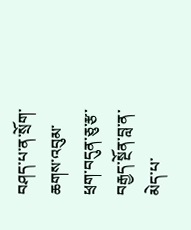བཤད་པ་ན་སྲོག་ཆགས་འབུམ་ཕྲག་བདུན་ཅུ་རྩ་བརྒྱད་སྔོན་བླ་ན་མེད་པ་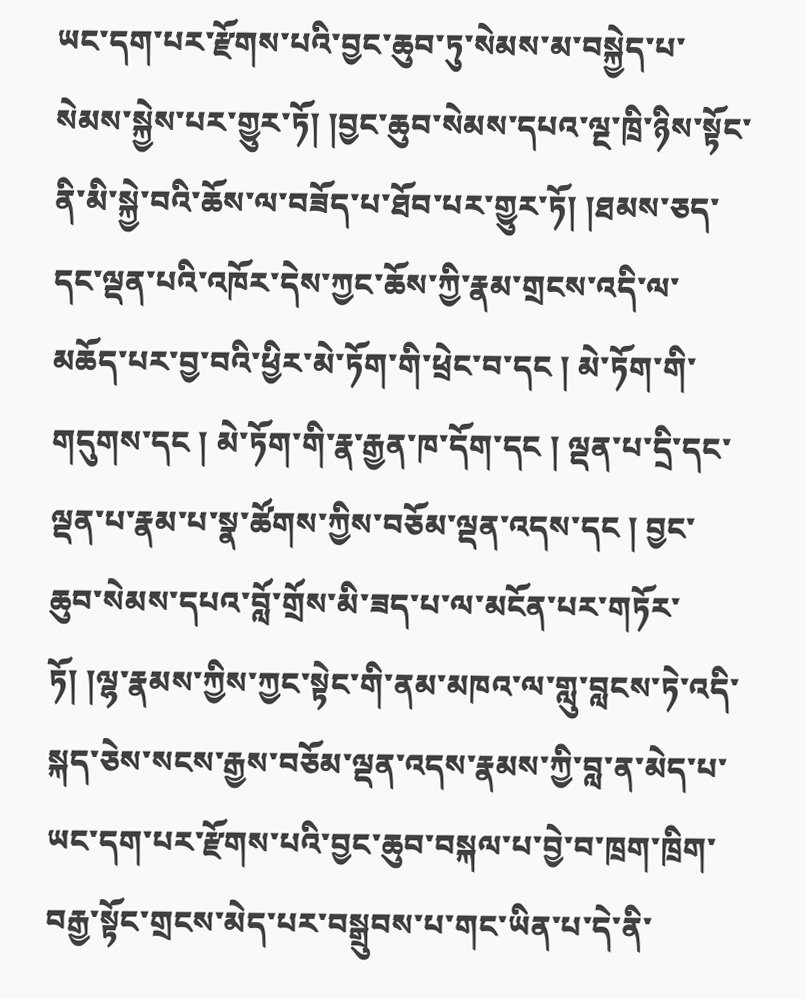ཡང་དག་པར་རྫོགས་པའི་བྱང་ཆུབ་ཏུ་སེམས་མ་བསྐྱེད་པ་སེམས་སྐྱེས་པར་གྱུར་ཏོ། །བྱང་ཆུབ་སེམས་དཔའ་ལྔ་ཁྲི་ཉིས་སྟོང་ནི་མི་སྐྱེ་བའི་ཆོས་ལ་བཟོད་པ་ཐོབ་པར་གྱུར་ཏོ། །ཐམས་ཅད་དང་ལྡན་པའི་འཁོར་དེས་ཀྱང་ཆོས་ཀྱི་རྣམ་གྲངས་འདི་ལ་མཆོད་པར་བྱ་བའི་ཕྱིར་མེ་ཏོག་གི་ཕྲེང་བ་དང ། མེ་ཏོག་གི་གདུགས་དང ། མེ་ཏོག་གི་རྣ་རྒྱན་ཁ་དོག་དང ། ལྡན་པ་དྲི་དང་ལྡན་པ་རྣམ་པ་སྣ་ཚོགས་ཀྱིས་བཅོམ་ལྡན་འདས་དང ། བྱང་ཆུབ་སེམས་དཔའ་བློ་གྲོས་མི་ཟད་པ་ལ་མངོན་པར་གཏོར་ཏོ། །ལྷ་རྣམས་ཀྱིས་ཀྱང་སྟེང་གི་ནམ་མཁའ་ལ་གླུ་བླངས་ཏེ་འདི་སྐད་ཅེས་སངས་རྒྱས་བཅོམ་ལྡན་འདས་རྣམས་ཀྱི་བླ་ན་མེད་པ་ཡང་དག་པར་རྫོགས་པའི་བྱང་ཆུབ་བསྐལ་པ་བྱེ་བ་ཁྲག་ཁྲིག་བརྒྱ་སྟོང་གྲངས་མེད་པར་བསྒྲུབས་པ་གང་ཡིན་པ་དེ་ནི་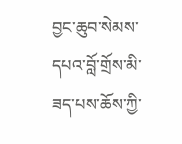བྱང་ཆུབ་སེམས་དཔའ་བློ་གྲོས་མི་ཟད་པས་ཆོས་ཀྱི་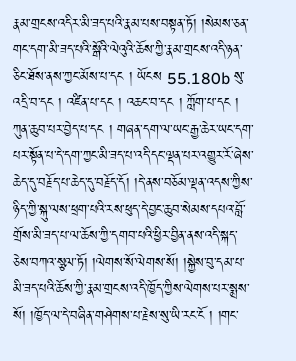རྣམ་གྲངས་འདིར་མི་ཟད་པའི་རྣམ་པས་བསྟན་ཏོ། །སེམས་ཅན་གང་དག་མི་ཟད་པའི་སྒོའི་ལེའུའི་ཆོས་ཀྱི་རྣམ་གྲངས་འདི་ཉན་ཅིང་ཐོས་ནས་ཀྱང་མོས་པ་དང ། ཡོངས 55.180b སུ་འདྲི་བ་དང ། འཛིན་པ་དང ། འཆང་བ་དང ། ཀློག་པ་དང ། ཀུན་ཆུབ་པར་བྱེད་པ་དང ། གཞན་དག་ལ་ཡང་རྒྱ་ཆེར་ཡང་དག་པར་སྟོན་པ་དེ་དག་ཀྱང་མི་ཟད་པ་འདི་དང་ལྡན་པར་འགྱུར་རོ་ཞེས་ཆེད་དུ་བརྗོད་པ་ཆེད་དུ་བརྗོད་དོ། །དེ་ནས་བཅོམ་ལྡན་འདས་ཀྱིས་ཉིད་ཀྱི་སྐུ་ལས་ཕྲག་པའི་རས་ཕུད་དེ་བྱང་ཆུབ་སེམས་དཔའ་བློ་གྲོས་མི་ཟད་པ་ལ་ཆོས་ཀྱི་དགབ་པའི་ཕྱིར་བྱིན་ནས་འདི་སྐད་ཅེས་བཀའ་སྩལ་ཏོ། །ལེགས་སོ་ལེགས་སོ། །སྐྱེས་བུ་དམ་པ་མི་ཟད་པའི་ཆོས་ཀྱི་རྣམ་གྲངས་འདི་ཁྱོད་ཀྱིས་ལེགས་པར་སྨྲས་སོ། །ཁྱོད་ལ་དེ་བཞིན་གཤེགས་པ་རྗེས་སུ་ཡི་རང་ངོ ། །གང་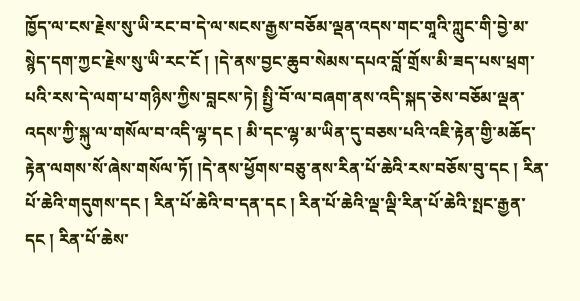ཁྱོད་ལ་ངས་རྗེས་སུ་ཡི་རང་བ་དེ་ལ་སངས་རྒྱས་བཅོམ་ལྡན་འདས་གང་གཱའི་ཀླུང་གི་བྱེ་མ་སྙེད་དག་ཀྱང་རྗེས་སུ་ཡི་རང་ངོ ། །དེ་ནས་བྱང་ཆུབ་སེམས་དཔའ་བློ་གྲོས་མི་ཟད་པས་ཕྲག་པའི་རས་དེ་ལག་པ་གཉིས་ཀྱིས་བླངས་ཏེ། སྤྱི་བོ་ལ་བཞག་ནས་འདི་སྐད་ཅེས་བཅོམ་ལྡན་འདས་ཀྱི་སྐུ་ལ་གསོལ་བ་འདི་ལྷ་དང ། མི་དང་ལྷ་མ་ཡིན་དུ་བཅས་པའི་འཇི་རྟེན་གྱི་མཆོད་རྟེན་ལགས་སོ་ཞེས་གསོལ་ཏོ། །དེ་ནས་ཕྱོགས་བཅུ་ནས་རིན་པོ་ཆེའི་རས་བཅོས་བུ་དང ། རིན་པོ་ཆེའི་གདུགས་དང ། རིན་པོ་ཆེའི་བ་དན་དང ། རིན་པོ་ཆེའི་ལྡ་ལྡི་རིན་པོ་ཆེའི་སྤང་རྒྱན་དང ། རིན་པོ་ཆེས་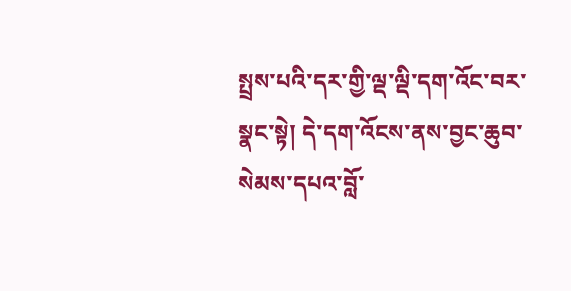སྤྲས་པའི་དར་གྱི་ལྡ་ལྡི་དག་འོང་བར་སྣང་སྟེ། དེ་དག་འོངས་ནས་བྱང་ཆུབ་སེམས་དཔའ་བློ་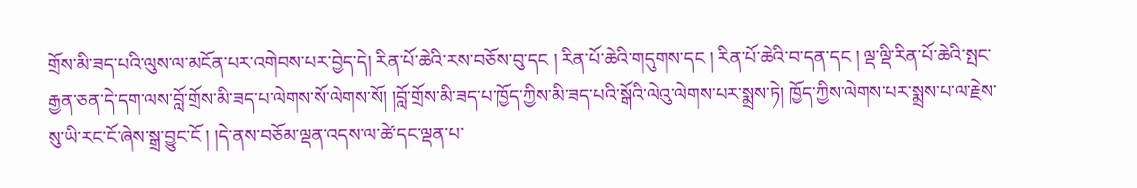གྲོས་མི་ཟད་པའི་ལུས་ལ་མངོན་པར་འགེབས་པར་བྱེད་དེ། རིན་པོ་ཆེའི་རས་བཅོས་བུ་དང ། རིན་པོ་ཆེའི་གདུགས་དང ། རིན་པོ་ཆེའི་བ་དན་དང ། ལྡ་ལྡི་རིན་པོ་ཆེའི་སྤང་རྒྱན་ཅན་དེ་དག་ལས་བློ་གྲོས་མི་ཟད་པ་ལེགས་སོ་ལེགས་སོ། །བློ་གྲོས་མི་ཟད་པ་ཁྱོད་ཀྱིས་མི་ཟད་པའི་སྒོའི་ལེའུ་ལེགས་པར་སྨྲས་ཏེ། ཁྱོད་ཀྱིས་ལེགས་པར་སྨྲས་པ་ལ་རྗེས་སུ་ཡི་རང་ངོ་ཞེས་སྒྲ་བྱུང་ངོ ། །དེ་ནས་བཅོམ་ལྡན་འདས་ལ་ཚེ་དང་ལྡན་པ་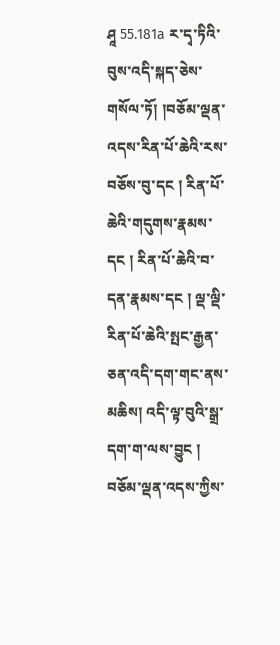ཤཱ 55.181a ར་དྭ་ཏིའི་བུས་འདི་སྐད་ཅེས་གསོལ་ཏོ། །བཅོམ་ལྡན་འདས་རིན་པོ་ཆེའི་རས་བཅོས་བུ་དང ། རིན་པོ་ཆེའི་གདུགས་རྣམས་དང ། རིན་པོ་ཆེའི་བ་དན་རྣམས་དང ། ལྡ་ལྡི་རིན་པོ་ཆེའི་སྤང་རྒྱན་ཅན་འདི་དག་གང་ནས་མཆིས། འདི་ལྟ་བུའི་སྒྲ་དག་ག་ལས་བྱུང ། བཅོམ་ལྡན་འདས་ཀྱིས་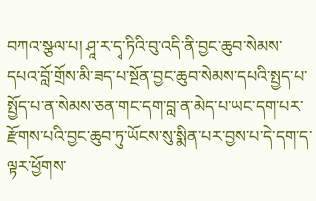བཀའ་སྩལ་པ། ཤཱ་ར་དྭ་ཏིའི་བུ་འདི་ནི་བྱང་ཆུབ་སེམས་དཔའ་བློ་གྲོས་མི་ཟད་པ་སྔོན་བྱང་ཆུབ་སེམས་དཔའི་སྤྱད་པ་སྤྱོད་པ་ན་སེམས་ཅན་གང་དག་བླ་ན་མེད་པ་ཡང་དག་པར་རྫོགས་པའི་བྱང་ཆུབ་ཏུ་ཡོངས་སུ་སྨིན་པར་བྱས་པ་དེ་དག་ད་ལྟར་ཕྱོགས་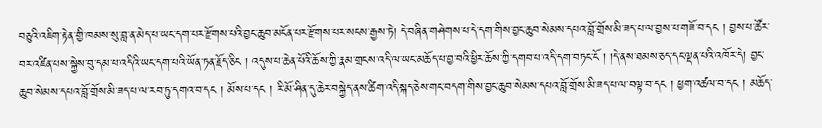བཅུའི་འཇིག་རྟེན་གྱི་ཁམས་སུ་བླ་ན་མེད་པ་ཡང་དག་པར་རྫོགས་པའི་བྱང་ཆུབ་མངོན་པར་རྫོགས་པར་སངས་རྒྱས་ཏེ། དེ་བཞིན་གཤེགས་པ་དེ་དག་གིས་བྱང་ཆུབ་སེམས་དཔའ་བློ་གྲོས་མི་ཟད་པ་ལ་བྱས་པ་གཟོ་བ་དང ། བྱས་པ་ཚོར་བར་འཛིན་པས་སྐྱེས་བུ་དམ་པ་འདིའི་ཡང་དག་པའི་ཡོན་ཏན་རྗོད་ཅིང ། འདུས་པ་ཆེན་པོའི་ཆོས་ཀྱི་རྣམ་གྲངས་འདི་ལ་ཡང་མཆོད་པ་བྱ་བའི་ཕྱིར་ཆོས་ཀྱི་དགབ་པ་འདི་དག་བཏང་ངོ ། །དེ་ནས་ཐམས་ཅད་དང་ལྡན་པའི་འཁོར་དེ། བྱང་ཆུབ་སེམས་དཔའ་བློ་གྲོས་མི་ཟད་པ་ལ་རབ་ཏུ་དགའ་བ་དང ། མོས་པ་དང ། རི་མོ་ཤིན་དུ་ཆེར་བསྐྱེད་ནས་ཚིག་འདི་སྐད་ཅེས་གང་བདག་གིས་བྱང་ཆུབ་སེམས་དཔའ་བློ་གྲོས་མི་ཟད་པ་ལ་བལྟ་བ་དང ། ཕྱག་འཚལ་བ་དང ། མཆོད་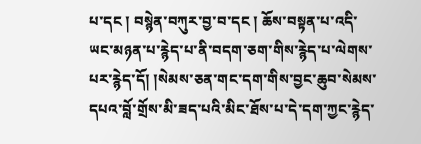པ་དང ། བསྙེན་བཀུར་བྱ་བ་དང ། ཆོས་བསྟན་པ་འདི་ཡང་མཉན་པ་རྙེད་པ་ནི་བདག་ཅག་གིས་རྙེད་པ་ལེགས་པར་རྙེད་དོ། །སེམས་ཅན་གང་དག་གིས་བྱང་ཆུབ་སེམས་དཔའ་བློ་གྲོས་མི་ཟད་པའི་མིང་ཐོས་པ་དེ་དག་ཀྱང་རྙེད་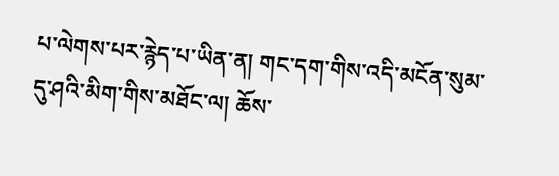པ་ལེགས་པར་རྙེད་པ་ཡིན་ན། གང་དག་གིས་འདི་མངོན་སུམ་དུ་ཤའི་མིག་གིས་མཐོང་ལ། ཆོས་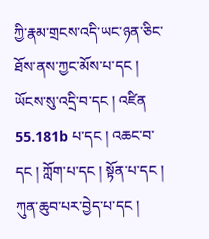ཀྱི་རྣམ་གྲངས་འདི་ཡང་ཉན་ཅིང་ཐོས་ནས་ཀྱང་མོས་པ་དང ། ཡོངས་སུ་འདྲི་བ་དང ། འཛིན 55.181b པ་དང ། འཆང་བ་དང ། ཀློག་པ་དང ། སྟོན་པ་དང ། ཀུན་ཆུབ་པར་བྱེད་པ་དང །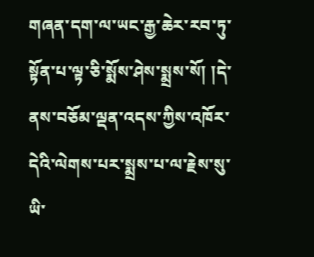གཞན་དག་ལ་ཡང་རྒྱ་ཆེར་རབ་ཏུ་སྟོན་པ་ལྟ་ཅི་སྨོས་ཤེས་སྨྲས་སོ། །དེ་ནས་བཅོམ་ལྡན་འདས་ཀྱིས་འཁོར་དེའི་ལེགས་པར་སྨྲས་པ་ལ་རྗེས་སུ་ཡི་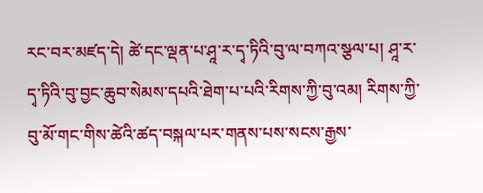རང་བར་མཛད་དེ། ཚེ་དང་ལྡན་པ་ཤཱ་ར་དྭ་ཏིའི་བུ་ལ་བཀའ་སྩལ་པ། ཤཱ་ར་དྭ་ཏིའི་བུ་བྱང་ཆུབ་སེམས་དཔའི་ཐེག་པ་པའི་རིགས་ཀྱི་བུ་འམ། རིགས་ཀྱི་བུ་མོ་གང་གིས་ཚེའི་ཚད་བསྐལ་པར་གནས་པས་སངས་རྒྱས་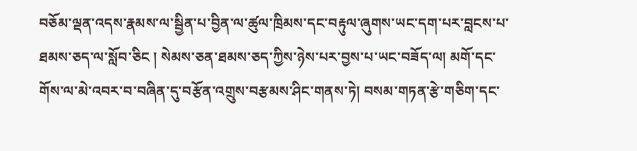བཅོམ་ལྡན་འདས་རྣམས་ལ་སྦྱིན་པ་བྱིན་ལ་ཚུལ་ཁྲིམས་དང་བརྟུལ་ཞུགས་ཡང་དག་པར་བླངས་པ་ཐམས་ཅད་ལ་སློབ་ཅིང ། སེམས་ཅན་ཐམས་ཅད་ཀྱིས་ཉེས་པར་བྱས་པ་ཡང་བཟོད་ལ། མགོ་དང་གོས་ལ་མེ་འབར་བ་བཞིན་དུ་བརྩོན་འགྲུས་བརྩམས་ཤིང་གནས་ཏེ། བསམ་གཏན་རྩེ་གཅིག་དང་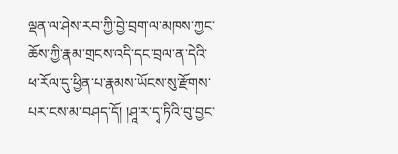ལྡན་ལ་ཤེས་རབ་ཀྱི་བྱེ་བྲག་ལ་མཁས་ཀྱང་ཆོས་ཀྱི་རྣམ་གྲངས་འདི་དང་བྲལ་ན་དེའི་ཕ་རོལ་དུ་ཕྱིན་པ་རྣམས་ཡོངས་སུ་རྫོགས་པར་ངས་མ་བཤད་དོ། །ཤཱ་ར་དྭ་ཏིའི་བུ་བྱང་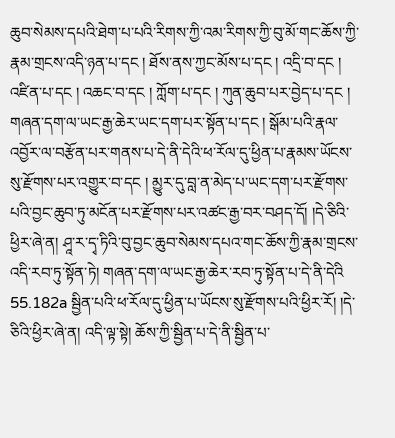ཆུབ་སེམས་དཔའི་ཐེག་པ་པའི་རིགས་ཀྱི་འམ་རིགས་ཀྱི་བུ་མོ་གང་ཆོས་ཀྱི་རྣམ་གྲངས་འདི་ཉན་པ་དང ། ཐོས་ནས་ཀྱང་མོས་པ་དང ། འདྲི་བ་དང ། འཛིན་པ་དང ། འཆང་བ་དང ། ཀློག་པ་དང ། ཀུན་ཆུབ་པར་བྱེད་པ་དང ། གཞན་དག་ལ་ཡང་རྒྱ་ཆེར་ཡང་དག་པར་སྟོན་པ་དང ། སྒོམ་པའི་རྣལ་འབྱོར་ལ་བརྩོན་པར་གནས་པ་དེ་ནི་དེའི་ཕ་རོལ་དུ་ཕྱིན་པ་རྣམས་ཡོངས་སུ་རྫོགས་པར་འགྱུར་བ་དང ། མྱུར་དུ་བླ་ན་མེད་པ་ཡང་དག་པར་རྫོགས་པའི་བྱང་ཆུབ་ཏུ་མངོན་པར་རྫོགས་པར་འཚང་རྒྱ་བར་བཤད་དོ། །དེ་ཅིའི་ཕྱིར་ཞེ་ན། ཤཱ་ར་དྭ་ཏིའི་བུ་བྱང་ཆུབ་སེམས་དཔའ་གང་ཆོས་ཀྱི་རྣམ་གྲངས་འདི་རབ་ཏུ་སྟོན་ཏེ། གཞན་དག་ལ་ཡང་རྒྱ་ཆེར་རབ་ཏུ་སྟོན་པ་དེ་ནི་དེའི 55.182a སྦྱིན་པའི་ཕ་རོལ་དུ་ཕྱིན་པ་ཡོངས་སུ་རྫོགས་པའི་ཕྱིར་རོ། །དེ་ཅིའི་ཕྱིར་ཞེ་ན། འདི་ལྟ་སྟེ། ཆོས་ཀྱི་སྦྱིན་པ་དེ་ནི་སྦྱིན་པ་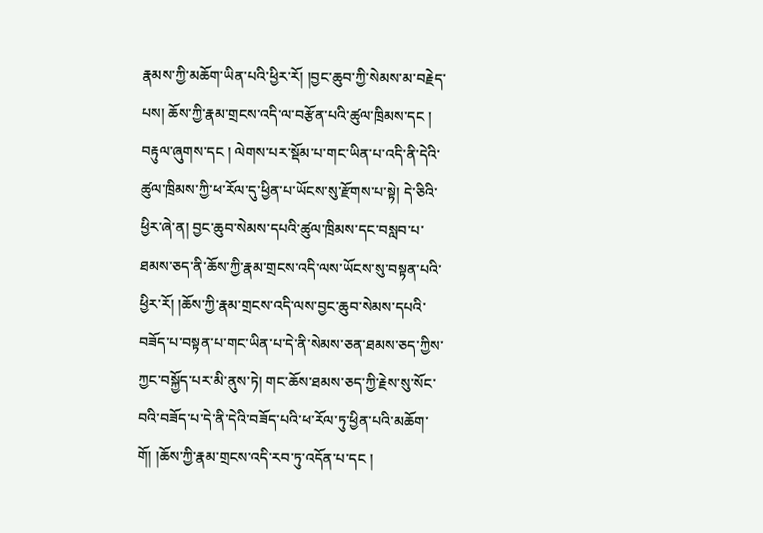རྣམས་ཀྱི་མཆོག་ཡིན་པའི་ཕྱིར་རོ། །བྱང་ཆུབ་ཀྱི་སེམས་མ་བརྗེད་པས། ཆོས་ཀྱི་རྣམ་གྲངས་འདི་ལ་བརྩོན་པའི་ཚུལ་ཁྲིམས་དང ། བརྟུལ་ཞུགས་དང ། ལེགས་པར་སྡོམ་པ་གང་ཡིན་པ་འདི་ནི་དེའི་ཚུལ་ཁྲིམས་ཀྱི་ཕ་རོལ་དུ་ཕྱིན་པ་ཡོངས་སུ་རྫོགས་པ་སྟེ། དེ་ཅིའི་ཕྱིར་ཞེ་ན། བྱང་ཆུབ་སེམས་དཔའི་ཚུལ་ཁྲིམས་དང་བསླབ་པ་ཐམས་ཅད་ནི་ཆོས་ཀྱི་རྣམ་གྲངས་འདི་ལས་ཡོངས་སུ་བསྟན་པའི་ཕྱིར་རོ། །ཆོས་ཀྱི་རྣམ་གྲངས་འདི་ལས་བྱང་ཆུབ་སེམས་དཔའི་བཟོད་པ་བསྟན་པ་གང་ཡིན་པ་དེ་ནི་སེམས་ཅན་ཐམས་ཅད་ཀྱིས་ཀྱང་བསྐྱོད་པར་མི་ནུས་ཏེ། གང་ཆོས་ཐམས་ཅད་ཀྱི་རྗེས་སུ་སོང་བའི་བཟོད་པ་དེ་ནི་དེའི་བཟོད་པའི་ཕ་རོལ་ཏུ་ཕྱིན་པའི་མཆོག་གོ། །ཆོས་ཀྱི་རྣམ་གྲངས་འདི་རབ་ཏུ་འདོན་པ་དང །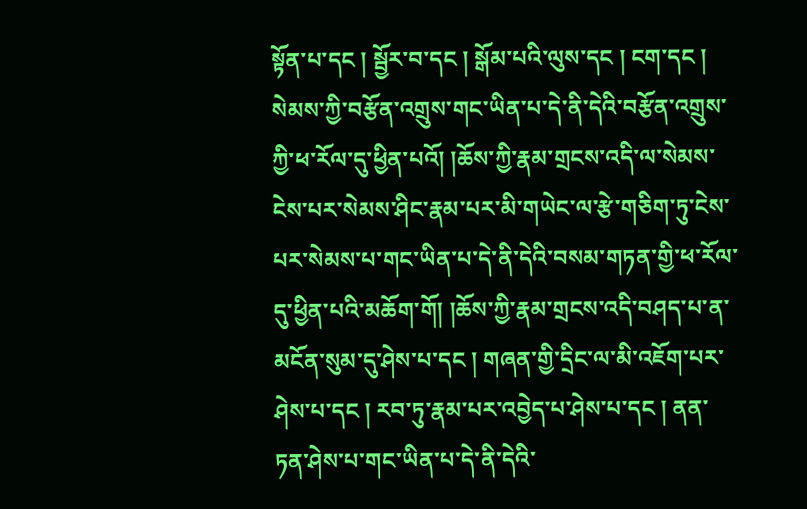སྟོན་པ་དང ། སྦྱོར་བ་དང ། སྒོམ་པའི་ལུས་དང ། ངག་དང ། སེམས་ཀྱི་བརྩོན་འགྲུས་གང་ཡིན་པ་དེ་ནི་དེའི་བརྩོན་འགྲུས་ཀྱི་ཕ་རོལ་དུ་ཕྱིན་པའོ། །ཆོས་ཀྱི་རྣམ་གྲངས་འདི་ལ་སེམས་ངེས་པར་སེམས་ཤིང་རྣམ་པར་མི་གཡེང་ལ་རྩེ་གཅིག་ཏུ་ངེས་པར་སེམས་པ་གང་ཡིན་པ་དེ་ནི་དེའི་བསམ་གཏན་གྱི་ཕ་རོལ་དུ་ཕྱིན་པའི་མཆོག་གོ། །ཆོས་ཀྱི་རྣམ་གྲངས་འདི་བཤད་པ་ན་མངོན་སུམ་དུ་ཤེས་པ་དང ། གཞན་གྱི་དྲིང་ལ་མི་འཇོག་པར་ཤེས་པ་དང ། རབ་ཏུ་རྣམ་པར་འབྱེད་པ་ཤེས་པ་དང ། ནན་ཏན་ཤེས་པ་གང་ཡིན་པ་དེ་ནི་དེའི་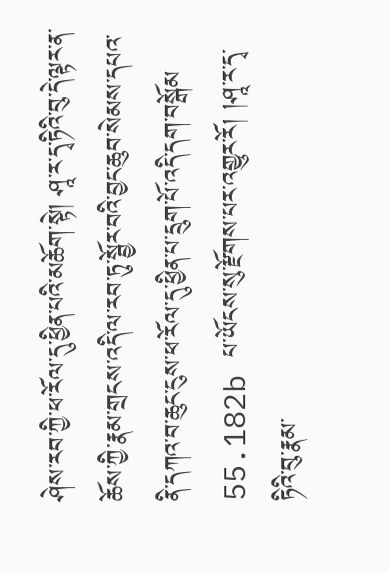ཤེས་རབ་ཀྱི་ཕ་རོལ་དུ་ཕྱིན་པའི་མཆོག་སྟེ། ཤཱ་ར་དྭ་ཏིའི་བུ་དེ་ལྟར་ན་ཆོས་ཀྱི་རྣམ་གྲངས་འདི་ལ་རབ་ཏུ་སྦྱོར་བའི་བྱང་ཆུབ་སེམས་དཔའ་ནི་དཀའ་བ་ཆུང་ངུས་ཕ་རོལ་དུ་ཕྱིན་པ་དྲུག་པོ་འདི་དག་བསྒོམ 55.182b པ་ཡོངས་སུ་རྫོགས་པར་འགྱུར་རོ། །ཤཱ་ར་དྭ་ཏིའི་བུ་རྣམ་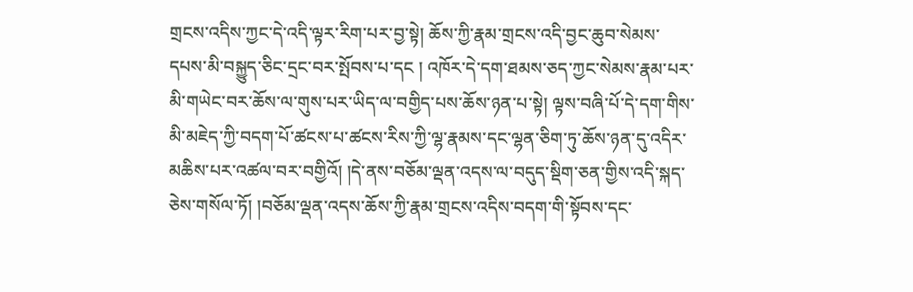གྲངས་འདིས་ཀྱང་དེ་འདི་ལྟར་རིག་པར་བྱ་སྟེ། ཆོས་ཀྱི་རྣམ་གྲངས་འདི་བྱང་ཆུབ་སེམས་དཔས་མི་བསྐྱུད་ཅིང་དྲང་བར་སྤོབས་པ་དང ། འཁོར་དེ་དག་ཐམས་ཅད་ཀྱང་སེམས་རྣམ་པར་མི་གཡེང་བར་ཆོས་ལ་གུས་པར་ཡིད་ལ་བགྱིད་པས་ཆོས་ཉན་པ་སྟེ། ལྟས་བཞི་པོ་དེ་དག་གིས་མི་མཇེད་ཀྱི་བདག་པོ་ཚངས་པ་ཚངས་རིས་ཀྱི་ལྷ་རྣམས་དང་ལྷན་ཅིག་ཏུ་ཆོས་ཉན་དུ་འདིར་མཆིས་པར་འཚལ་བར་བགྱིའོ། །དེ་ནས་བཅོམ་ལྡན་འདས་ལ་བདུད་སྡིག་ཅན་གྱིས་འདི་སྐད་ཅེས་གསོལ་ཏོ། །བཅོམ་ལྡན་འདས་ཆོས་ཀྱི་རྣམ་གྲངས་འདིས་བདག་གི་སྟོབས་དང་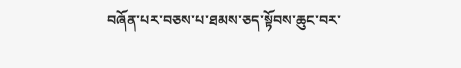བཞོན་པར་བཅས་པ་ཐམས་ཅད་སྟོབས་ཆུང་བར་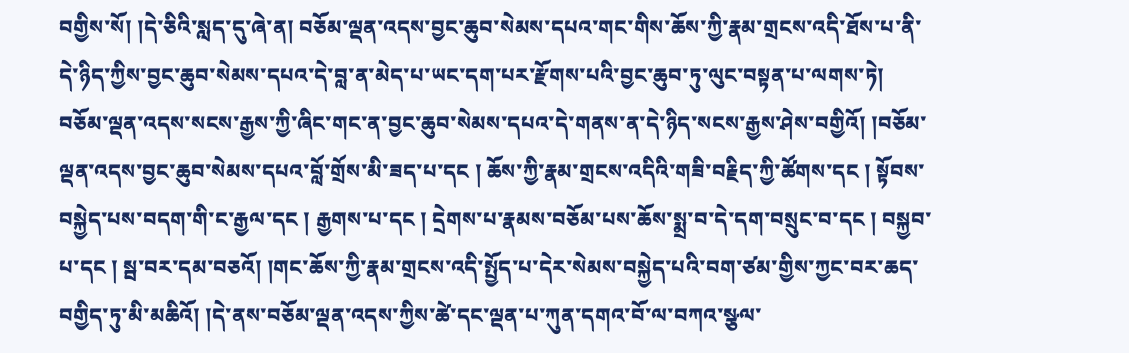བགྱིས་སོ། །དེ་ཅིའི་སླད་དུ་ཞེ་ན། བཅོམ་ལྡན་འདས་བྱང་ཆུབ་སེམས་དཔའ་གང་གིས་ཆོས་ཀྱི་རྣམ་གྲངས་འདི་ཐོས་པ་ནི་དེ་ཉིད་ཀྱིས་བྱང་ཆུབ་སེམས་དཔའ་དེ་བླ་ན་མེད་པ་ཡང་དག་པར་རྫོགས་པའི་བྱང་ཆུབ་ཏུ་ལུང་བསྟན་པ་ལགས་ཏེ། བཅོམ་ལྡན་འདས་སངས་རྒྱས་ཀྱི་ཞིང་གང་ན་བྱང་ཆུབ་སེམས་དཔའ་དེ་གནས་ན་དེ་ཉིད་སངས་རྒྱས་ཤེས་བགྱིའོ། །བཅོམ་ལྡན་འདས་བྱང་ཆུབ་སེམས་དཔའ་བློ་གྲོས་མི་ཟད་པ་དང ། ཆོས་ཀྱི་རྣམ་གྲངས་འདིའི་གཟི་བརྗིད་ཀྱི་ཚོགས་དང ། སྟོབས་བསྐྱེད་པས་བདག་གི་ང་རྒྱལ་དང ། རྒྱགས་པ་དང ། དྲེགས་པ་རྣམས་བཅོམ་པས་ཆོས་སྨྲ་བ་དེ་དག་བསྲུང་བ་དང ། བསྐྱབ་པ་དང ། སྦ་བར་དམ་བཅའོ། །གང་ཆོས་ཀྱི་རྣམ་གྲངས་འདི་སྤྱོད་པ་དེར་སེམས་བསྐྱེད་པའི་བག་ཙམ་གྱིས་ཀྱང་བར་ཆད་བགྱིད་ཏུ་མི་མཆིའོ། །དེ་ནས་བཅོམ་ལྡན་འདས་ཀྱིས་ཚེ་དང་ལྡན་པ་ཀུན་དགའ་བོ་ལ་བཀའ་སྩལ་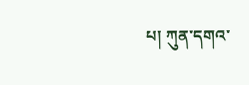པ། ཀུན་དགའ་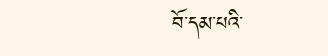བོ་དམ་པའི་